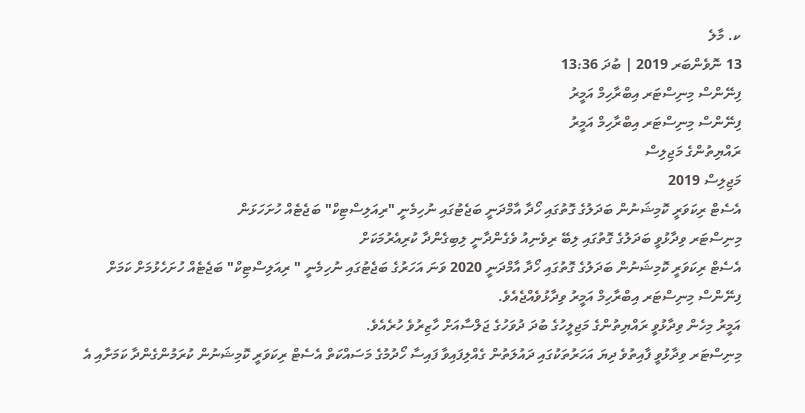ކ. މާލެ
13 ނޮވެންބަރ 2019 | ބުދަ 13:36
ފިނޭންސް މިނިސްޓަރ އިބްރާހިމް އަމީރު
ފިނޭންސް މިނިސްޓަރ އިބްރާހިމް އަމީރު
ރައްޔިތުންގެ މަޖިލިސް
މަޖިލިސް 2019
އެސެޓް ރިކަވަރީ ކޮމިޝަނުން ބަދަލުގެ ގޮތުގައި ހޯދާ އާމްދަނީ ބަޖެޓުގައި ނުހިމެނީ "ރިއަލިސްޓިކް" ބަޖެޓެއް ހުށަހަޅަން
މިނިސްޓަރ ވިދާޅުވީ ބަދަލުގެ ގޮތުގައި ލިބޭ ރިވެނިއު ވެގެންދާނީ ލިބިގެންދާ ކުރިއެރުމަކަށް
އެސެޓް ރިކަވަރީ ކޮމިޝަނުން ބަދަލުގެ ގޮތުގައި ހޯދާ އާމްދަނީ 2020 ވަނަ އަހަރުގެ ބަޖެޓުގައި ނުހިމެނީ " ރިއަލިސްޓިކް" ބަޖެޓެއް ހުށަހެޅުމަށް ކަމަށް ފިނޭންސް މިނިސްޓަރ އިބްރާހިމް އަމީރު ވިދާޅުވެއްޖެއެވެ.
އަމީރު މިހެން ވިދާޅުވީ ރައްޔިތުންގެ މަޖިލީހުގެ ބުދަ ދުވަހުގެ ޖަލްސާއަށް ހާޒިރުވެ ހުރެއެވެ.
މިނިސްޓަރ ވިދާޅުވީ ފާއިތުވެ ދިޔަ އަހަރުތަކުގައި ދައުލަތުން ގެއްލިފައިވާ ފައިސާ ހޯދުމުގެ މަސައްކަތް އެސެޓް ރިކަވަރީ ކޮމިޝަނުން ކުރަމުންގެންދާ ކަމަށާއި އެ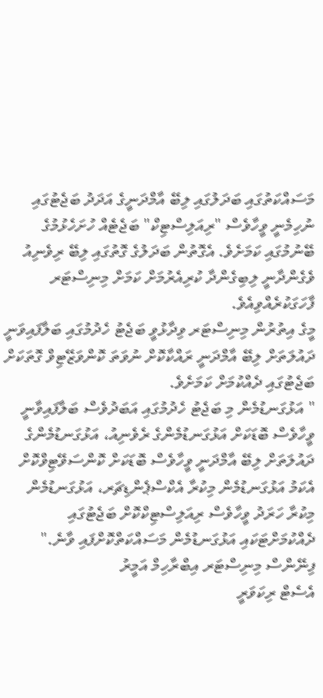މަސައްކަތުގައި ބަދަލުގައި ލިބޭ އާމްދަނީގެ އަދަދު ބަޖެޓުގައި ނުހިމެނީ ވީހާވެސް "ރިއަލިސްޓިކް" ބަޖެޓެއް ހުށަހެޅުމުގެ ބޭނުމުގައި ކަމަށެވެ. އެގޮތުން ބަދަލުގެ ގޮތުގައި ލިބޭ ރިވެނިއު ވެގެންދާނީ ލިބިގެންދާ ކުރިއެރުމަށް ކަމަށް މިނިސްޓަރ ފާހަގަކުރެއްވިއެވެ.
މީގެ އިތުރުން މިނިސްޓަރ ވިދާޅުވީ ބަޖެޓު ހެދުމުގައި ބަލާފައިވަނީ ދައުލަތަށް ލިބޭ އާމްދަނީ ރައްކާކޮށް ނުވަތަ ކޮންވަޒޭޓިވް ގޮތަކަށް ބަޖެޓުގައި ދެއްކުމަށް ކަމަށެވެ.
" އަޅުގަނޑުމެން މި ބަޖެޓު ހެދުމުގައި އަބަދުވެސް ބަލާފައިވާނީ ވީހާވެސް ބޮޑަކަށް އަޅުގަނޑުމެންގެ ރެވެނިއު، އަޅުގަނޑުމެންގެ ދައުލަތަށް ލިބޭ އާމްދަނީ ވީހާވެސް ބޮޑަކަށް ކޮންސަވޭޓިވްކޮށް އެކަމު އަޅުގަނޑުމެން މިކުރާ އެކްސްޕެންޑިޗަރ، އަޅުގަނޑުމެން މިކުރާ ހަރަދު ވީހާވެސް ރިއަލިސްޓިކްކޮށް ބަޖެޓުގައި ދެއްކުމަށްޓަކައި އަޅުގަނޑުމެން މަސައްކަތްކޮށްފައި ވާނެ."
ފިނޭންސް މިނިސްޓަރ އިބްރާހިމް އަމީރު
އެސެޓް ރިކަވަރީ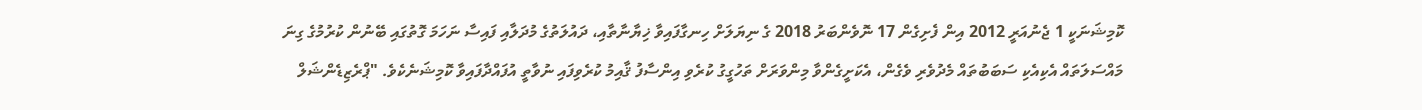ކޮމިޝަނަކީ 1 ޖެނުއަރީ 2012 އިން ފެށިގެން 17 ނޮވެންބަރު 2018 ގެ ނިޔަލަށް ހިނގާފައިވާ ޚިޔާނާތާއި، ދައުލަތުގެ މުދަލާއި ފައިސާ ނަހަމަ ގޮތުގައި ބޭނުން ކުރުމުގެ ގިނަ މައްސަލަތައް އެކިއެކި ސަބަބުތައް މެދުވެރި ވެގެން، އެކަށީގެންވާ މިންވަރަށް ތަހުގީގު ކުރެވި އިންސާފު ޤާއިމު ކުރެވިފައި ނުވާތީ އުފައްދާފައިވާ ކޮމިޝަނެކެވެ. "ޕްރެޒިޑެންޝަލް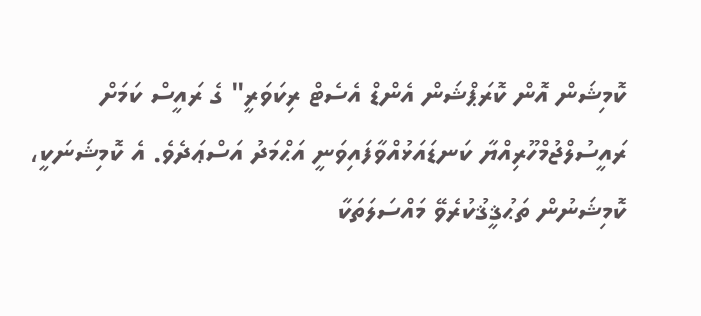ކޮމިޝަން އޮން ކޮރަޕްޝަން އެންޑް އެސެޓް ރިކަވަރީ" ގެ ރައީސް ކަމަށް ރައީސުލްޖުމްހޫރިއްޔާ ކަނޑައަޅުއްވާފައިވަނީ އަޙްމަދު އަސްޢަދެވެ. އެ ކޮމިޝަނަކީ، ކޮމިޝަނުން ތަޙުޤީޤުކުރެވޭ މައްސަލަތަކާ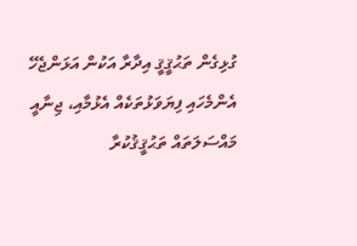ގުޅިގެން ތަޙުޤީޤީ އިދާރާ އަކުން އަޅަންޖެހޭ އެންމެހައި ފިޔަވަޅުތަކެއް އެޅުމާއި، ޖިނާއީ މައްސަލަތައް ތަޙުޤީޤުކުރާ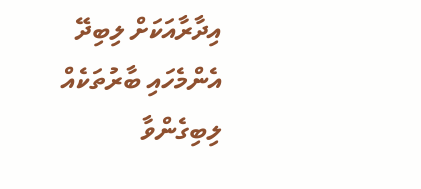އިދާރާއަކަށް ލިބިދޭ އެންމެހައި ބާރުތަކެއް ލިބިގެންވާ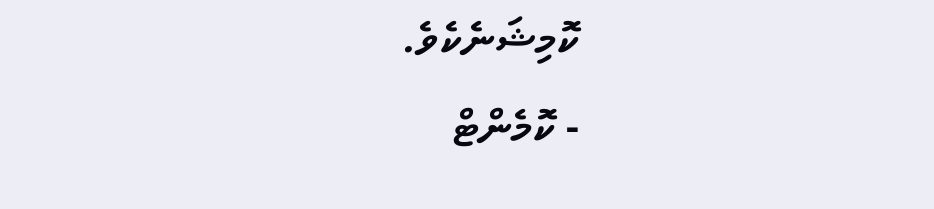ކޮމިޝަނެކެވެ.
- ކޮމެންޓް